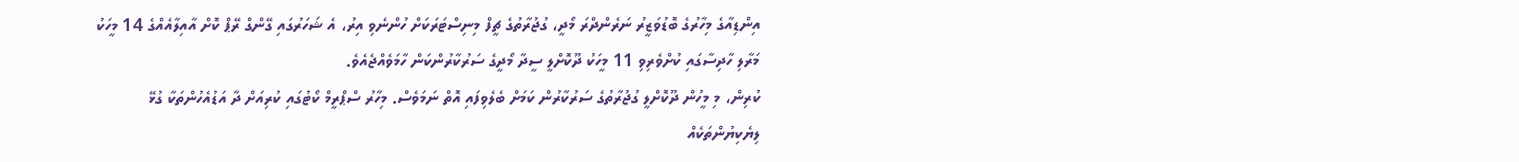އިންޑިއާގެ މިހާރުގެ ބޮޑުވަޒީރު ނަރެންދްރަ މޯދީ، ގުޖުރާތުގެ ޗީފް މިނިސްޓަރަކަށް ހުންނެވި އިރު، އެ ޝަހަރުގައި ގޭންގް ރޭޕް ކޮށް އާއިލާއެއްގެ 14 މީހަކު މަރާލި ހާދިސާގައި ކުށްވެރިވި 11 މީހަކު ދޫކޮށްލީ ސީދާ މޯދީގެ ސަރުކާރުންކަން ހާމަވެއްޖެއެވެ.
ކުރިން، މި މީހުން ދޫކޮށްލީ ގުޖުރާތުގެ ސަރުކާރުން ކަމަށް ބެލެވިފައި އޮތް ނަމަވެސް. މިހާރު ސްޕްރީމް ކޯޓުގައި ކުރިއަށް ދާ އަޑުއެހުންތަކާ ގުޅޭ ލިޔެކިޔުންތަކެއް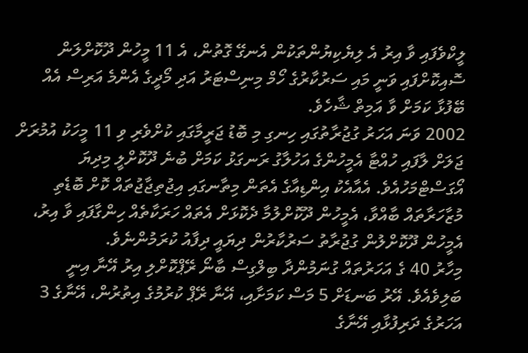ލީކްވެފައި ވާ އިރު އެ ލިޔެކިޔުންތަކުން އެނގޭ ގޮތުން، އެ 11 މީހުން ދޫކޮށްލަން ސޮއިކޮށްފައި ވަނީ މައި ސަރުކާރުގެ ހޯމް މިނިސްޓަރު އަދި މޯދީގެ އެންމެ އަރިސް އެއް ބޭފުޅާ ކަމަށް ވާ އަމިތް ޝާހެވެ.
2002 ވަނަ އަހަރު ގުޖުރާތުގައި ހިނގި މި ބޮޑު ޖަރީމާގައި ކުށްވެރި ވި 11 މީހަކު އުމުރަށް ޖަލަށް ލާފައި ހުއްޓާ އެމީހުންގެ އަހުލާގު ރަނގަޅު ކަމަށް ބުނެ ދޫކޮށްލީ މިދިޔަ އޯގަސްޓްމަހުއެވެ. އެއާއެކު އިންޑިއާގެ އެތަން މިތާނގައި އިޖުތިޖާޖުތައް ކޮށް ބޮޑެތި މުޒާހަރާތައް ބާއްވާ، އެމީހުން ދޫކޮށްލުމާ ދެކޮޅަށް އެތައް ހަރަކާތެއް ހިންގާފައި ވާ އިރު، އެމީހުން ދޫކޮށްލުން ގުޖުރާތު ސަރުކާރުން ދިޔައީ ދިފާއު ކުރަމުންނެވެ.
މިހާރު 40 ގެ އަހަރުތައް ގުނަމުންދާ ބިލްގިސް ބާނޯ ރޭޕްކޮށްލި އިރު އޭނާ އިނީ ބަލިވެއެވެ. އޭރު ބަނޑަށް 5 މަސް ކަމަށާއި، އޭނާ ރޭޕް ކުރުމުގެ އިތުރުން، އޭނާގެ 3 އަހަރުގެ ދަރިފުޅާއި އޭނާގެ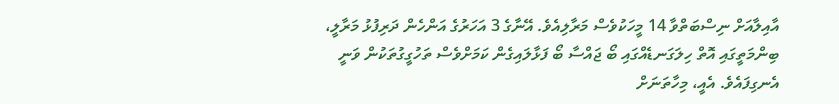އާއިލާއަށް ނިސްބަތްވާ 14 މީހަކުވެސް މަރާލިއެވެ. އޭނާގެ 3 އަހަރުގެ އަންހެން ދަރިފުޅު މަރާލީ، ބިންމަތީގައި އޮތް ހިލަގަނޑެއްގައި ބޯ ޖައްސާ ބޯ ފަޅާލައިގެން ކަމަށްވެސް ތަހުގީގުތަކުން ވަނީ އެނގިފައެވެ. އެއީ، މިހާތަނަށް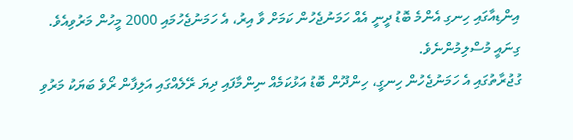އިންޑިއާގައި ހިނގި އެންމެ ބޮޑު ދީނީ އެއް ހަމަނުޖެހުން ކަމަށް ވާ އިރު، އެ ހަމަނުޖެހުމައި 2000 މީހުން މަރުވިއެވެ. ގިނައީ މުސްލިމުންނެވެ.
ގުޖުރާތުގައި އެ ހަމަނުޖެހުން ހިނގީ، ހިންދޫން ބޮޑު އަޅުކަމެއް ނިންމާފައި ދިޔަ ރޭލެއްގައި އަލިފާން ރޯވެ ބަޔަކު މަރުވި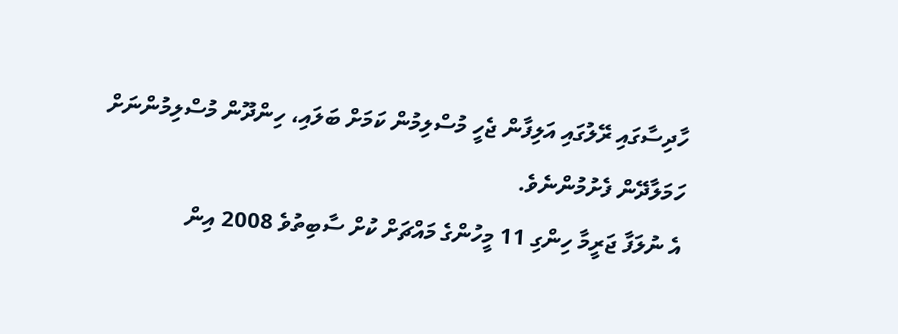ހާދިސާގައި ރޭލުގައި އަލިފާން ޖެހީ މުސްލިމުން ކަމަށް ބަލައި، ހިންދޫން މުސްލިމުންނަށް ހަމަލާދޭން ފެށުމުންނެވެ.
އެ ނުލަފާ ޖަރީމާ ހިންގި 11 މީހުންގެ މައްޗަށް ކުށް ސާބިތުވެ 2008 އިން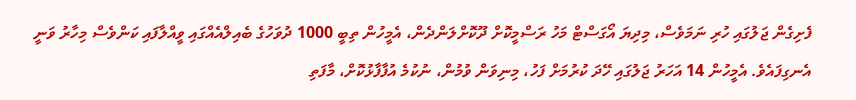ފެށިގެން ޖަލުގައި ހުރި ނަމަވެސް، މިދިޔަ އޯގަސްޓް މަހު ރަސްމީކޮށް ދޫކޮށްލަންދެން، އެމީހުން ތިބީ 1000 ދުވަހުގެ ބެއިލްއެއްގައި ވީއްލާފައި ކަންވެސް މިހާރު ވަނީ އެނގިފައެވެ. އެމީހުން 14 އަހަރު ޖަލުގައި ހޭދަ ކުރުމަށް ފަހު، މިނިވަން ވުމުން، ނުކުމެ އުފާފާޅުކޮށް، މާފަތި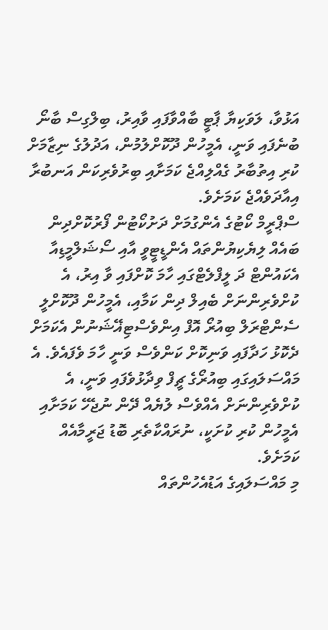އަޅުވާ، ލަވަކިޔާ ޕާޓީ ބާއްވާފައި ވާއިރު، ބިލްގިސް ބާނޯ ބުނެފައި ވަނީ، އެމީހުން ދޫކޮށްލުމުން، އަދުލުގެ ނިޒާމަށް ކުރި އިތުބާރު ގެއްލިއްޖެ ކަމަށާއި ބިރުވެރިކަން އަނބުރާ އިއާދަވެއްޖެ ކަމަށެވެ.
ސްޕްރީމް ކޯޓުގެ އެންގުމަށް ދަށުކޯޓުން ފޯރުކޮށްދިން ބައެއް ލިޔެކިޔުންތައް އެންޑީޓީވީ އާއި ސޯޝަލްމީޑިއާ އެކައުންޓް ދަ ލީފްލެޓްގައި ހާމަ ކޮށްފައި ވާ އިރު، އެ ކުށްވެރިންނަށް ބެއިލް ދިން ކަމާއި، އެމީހުން ދޫކޮށްލީ ސެންޓްރަލް ބިއުރޯ އޮފް އިންވެސްޓިޣޭޝަނުން އެކަމަށް ދެކޮޅު ހަދާފައި ވަނިކޮށް ކަންވެސް ވަނީ ހާމަ ވެފައެވެ. އެ މައްސަލައިގައި ބިއުރޯގެ ޗީފް ވިދާޅުވެފައި ވަނީ، އެ ކުށްވެރިންނަށް އެއްވެސް ލުޔެއް ދޭން ނުޖެހޭ ކަމަށާއި އެމީހުން ކުރި ކުށަކީ، ނުރައްކާތެރި ބޮޑު ޖަރީމާއެއް ކަމަށެވެ.
މި މައްސަލައިގެ އަޑުއެހުންތައް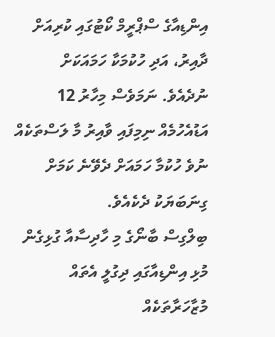އިންޑިއާގެ ސްޕްރީމް ކޯޓުގައި ކުރިއަށް ދާއިރު، އަދި ހުކުމަކާ ހަމައަކަށް ނުދެއެވެ. ނަމަވެސް މިހާރު 12 އަޑުއެހުމެއް ނިމިފައި ވާއިރު މާ ލަސްތަކެއް ނުވެ ހުކުމާ ހަމައަށް ދެވޭނެ ކަމަށް ގިނަބަޔަކު ދެކެއެވެ.
ބިލްގިސް ބާނޯގެ މި ހާދިސާއާ ގުޅިގެން މުޅި އިންޑިއާގައި ދިގުލީ އެތައް މުޒާހަރާތަކެއް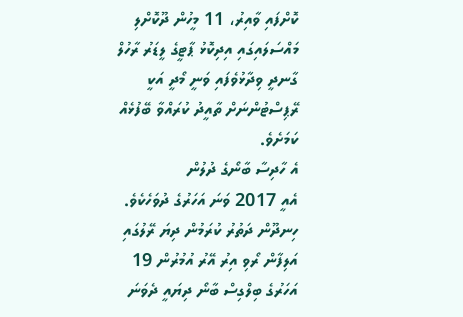ކޮށްފައި ވާއިރު، 11 މީހުން ދޫކޮށްލި މައްސަލައިގައި އިދިކޮޅު ޕާޓީގެ ލީޑަރު ރާހުލް ގާނދީ ވިދާޅުވެފައި ވަނީ މޯދީ އަކީ ރޭޕިސްޓުންނަށް ތާއީދު ކުރައްވާ ބޭފުޅެއް ކަމަށެވެ.
އެ ހާދިސާ ބާނޯގެ ދުލުން
އެއީ 2017 ވަނަ އަހަރުގެ ދުވަހެކެވެ. ހިނދޫން ދަތުރު ކުރަމުން ދިޔަ ރޭލުގައި އަލިފާން ރޯވި އިރު އޭރު އުމުރުން 19 އަހަރުގެ ބިލްގިސް ބާނޯ ދިޔައީ ދެވަނަ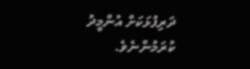ދަރިފުޅަކަށް އުންމީދު ކުރަމުންނެވެ.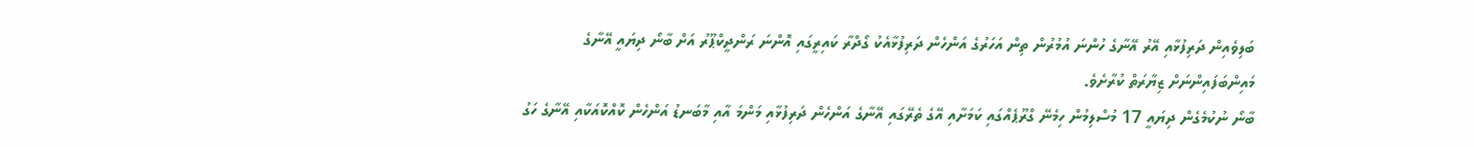ބަލިވެއިން ދަރިފުޅާއި އޭރު އޭނާގެ ހުންނަ އުމުރުން ތިން އަހަރުގެ އަންހެން ދަރިފުޅާއެކު ގޯދްރާ ކައިރީގައި އޮންނަ ރަންދީކްޕޫރު އަށް ބާނޯ ދިޔައީ އޭނާގެ މައިންބަފައިންނަށް ޒިޔާރަތް ކުރާށެވެ.
ބާނޯ ނުކުމެގެން ދިޔައީ 17 މުސްލިމުން ހިމެނޭ ގްރޫޕެއްގައި ކަމަށާއި އޭގެ ތެރޭގައި އޭނާގެ އަންހެން ދަރިފުޅާއި މަންމަ އާއި މާބަނޑު އަންހެން ކޮއްކޮއަކާއި އޭނާގެ ހަގު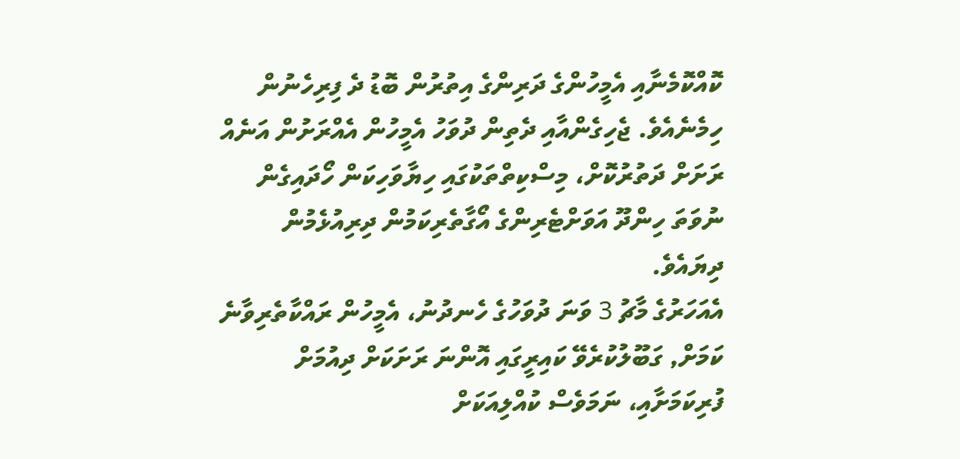ކޮއްކޮމެނާއި އެމީހުންގެ ދަރިންގެ އިތުރުން ބޮޑު ދެ ފިރިހެނުން ހިމެނެއެވެ. ޖެހިގެންއާއި ދެތިން ދުވަހު އެމީހުން އެއްރަށުން އަނެއް ރަށަށް ދަތުރުކޮށް، މިސްކިތްތަކުގައި ހިޔާވަހިކަން ހޯދައިގެން ނުވަތަ ހިންދޫ އަވަށްޓެރިންގެ އޯގާތެރިކަމުން ދިރިއުޅެމުން ދިޔައެވެ.
އެއަހަރުގެ މާޗު 3 ވަނަ ދުވަހުގެ ހެނދުނު، އެމީހުން ރައްކާތެރިވާނެ ކަމަށް, ގަބޫލުކުރެވޭ ކައިރީގައި އޮންނަ ރަށަކަށް ދިއުމަށް ފުރިކަމަށާއި، ނަމަވެސް ކުއްލިއަކަށް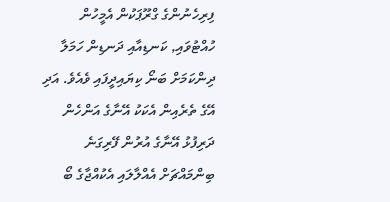ފިރިހެނުންގެ ގްރޫޕަކުން އެމީހުން ހުއްޓުވައި, ކަނޑިއާއި ދަނޑިން ހަމަލާ ދިންކަމަށް ބަނޯ ކިޔައިދީފައި ވެއެވެ. އަދި އޭގެ ތެރެއިން އެކަކު އޭނާގެ އަންހެން ދަރިފުޅު އޭނާގެ އުރުން ފޭރިގަނެ ބިންމައްޗަށް އެއްލާލައި އެކުއްޖާގެ ބޯ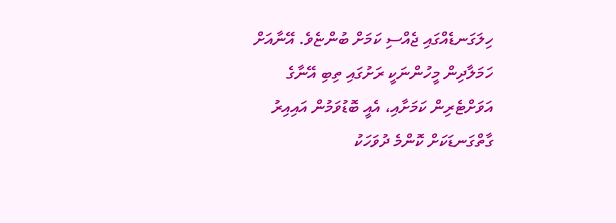ހިލަގަނޑެއްގައި ޖެއްސި ކަމަށް ބުންޏެވެ. އޭނާއަށް ހަމަލާދިން މީހުންނަކީ ރަށުގައި ތިބި އޭނާގެ އަވަށްޓެރިން ކަމަށާއި، އެއީ ބޮޑުވަމުން އައިއިރު ގާތްގަނޑަކަށް ކޮންމެ ދުވަހަކު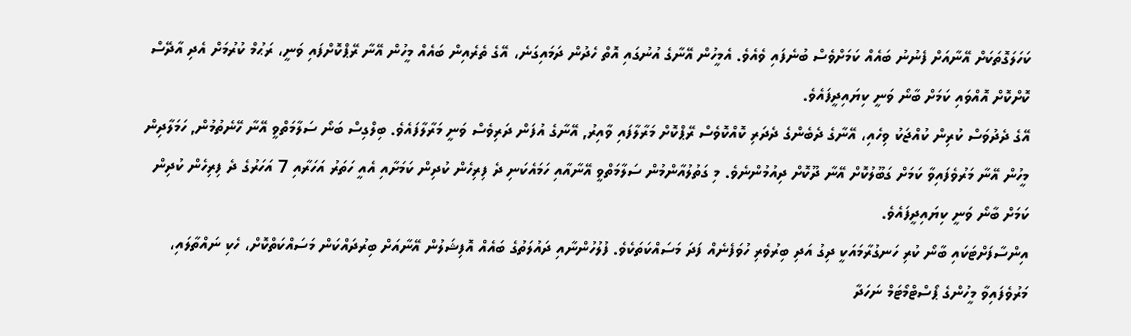ކަހަލަގޮތަކަށް އޭނާއަށް ފެނުނު ބައެއް ކަމަށްވެސް ބުނެފައި ވެއެވެ. އެމީހުން އޭނާގެ އުނުގައި އޮތް ހެދުން ދަމައިގަނެ، އޭގެ ތެރެއިން ބައެއް މީހުން އޭނާ ރޭޕްކޮށްފައި ވަނީ، ރަޙުމް ކުރުމަށް އެދި އާދޭސް ކޮށްކޮށް އޮއްވައި ކަމަށް ބާނޯ ވަނީ ކިޔައިދީފައެވެ.
އޭގެ ދެދުވަސް ކުރިން ކުއްޖަކު ވިހެއި، އޭނާގެ ދެބެންގެ ދެދަރި ކޮއްކޮވެސް ރޭޕްކޮށް މަރާލާފައި ވާއިރު, އޭނާގެ އުފަން ދަރިވެސް ވަނީ މަރާލާފައެވެ. ބިލްގިސް ބަނޯ ސަލާމަތްވީ އޭނާ ހޭނެތުމުން, ހަމަލާދިން މީހުން އޭނާ މަރުވެފައިވާ ކަމަށް ގަބޫލުކޮށް އޭނާ ދޫކޮށް ދިއުމުންނެވެ. މި ގަތުލުއާންމުން ސަލާމަތްވީ އޭނާއާއި ހަމައެކަނި ދެ ފިރިހެން ކުދިން ކަމަށާއި އެއީ ހަތަރު އަހަރާއި 7 އަހަރުގެ ދެ ފިރިހެން ކުދިން ކަމަށް ބާނޯ ވަނީ ކިޔައިދީފައެވެ.
އިންސާފަށްޓަކައި ބާނޯ ކުރި ހަނގުރާމައަކީ ދިގު އަދި ބިރުވެރި ހުވަފެނެއް ފަދަ މަސައްކަތަކެވެ. ފުލުހުންނާއި ދައުލަތުގެ ބައެއް އޮފިޝަލުން އޭނާއަށް ބިރުދައްކަން މަސައްކަތްކޮށް، ހެކި ނައްތާލައި، މަރުވެފައިވާ މީހުންގެ ޕޯސްޓްމޯޓަމް ނަހަދާ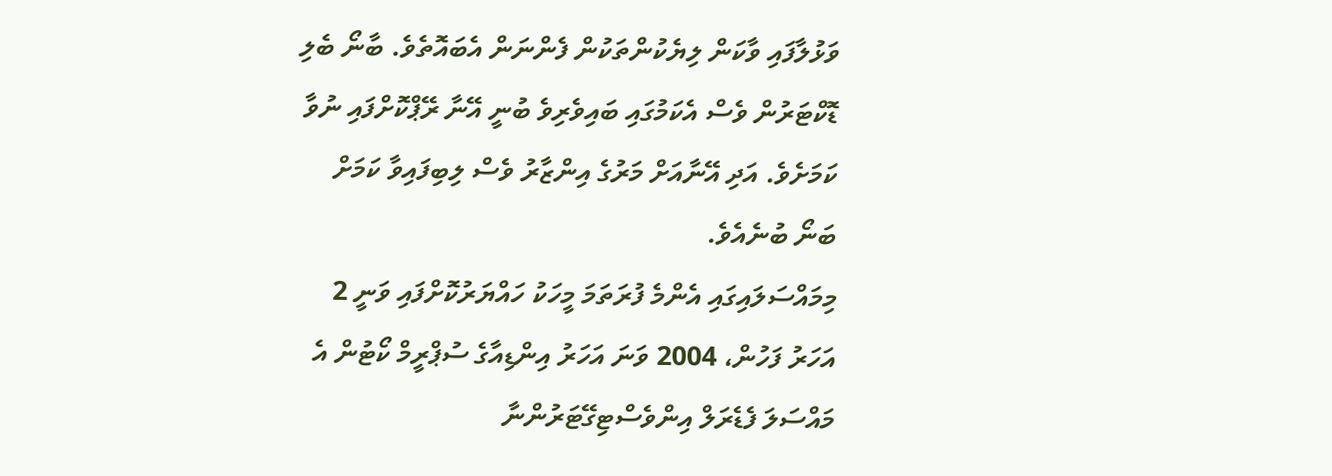ވަޅުލާފައި ވާކަން ލިޔެކުންތަކުން ފެންނަން އެބައޮތެވެ. ބާނޯ ބެލި ޑޮކްޓަރުން ވެސް އެކަމުގައި ބައިވެރިވެ ބުނީ އޭނާ ރޭޕްކޮށްފައި ނުވާ ކަމަށެވެ. އަދި އޭނާއަށް މަރުގެ އިންޒާރު ވެސް ލިބިފައިވާ ކަމަށް ބަނޯ ބުނެއެވެ.
މިމައްސަލައިގައި އެންމެ ފުރަތަމަ މީހަކު ހައްޔަރުކޮށްފައި ވަނީ 2 އަހަރު ފަހުން، 2004 ވަނަ އަހަރު އިންޑިއާގެ ސުޕްރީމް ކޯޓުން އެ މައްސަލަ ފެޑެރަލް އިންވެސްޓިގޭޓަރުންނާ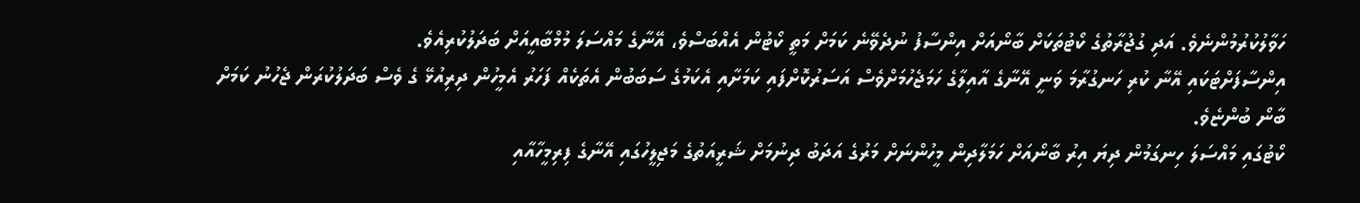ހަވާލުކުރުމުންނެވެ. އަދި ގުޖުރާތުގެ ކޯޓުތަކަށް ބާނޯއަށް އިންސާފު ނުދެވޭނެ ކަމަށް މަތީ ކޯޓުން އެއްބަސްވެ، އޭނާގެ މައްސަލަ މުމްބާއީއަށް ބަދަލުކުރިއެވެ.
އިންސާފަށްޓަކައި އޭނާ ކުރި ހަނގުރާމަ ވަނީ އޭނާގެ އާއިލާގެ ހަމަޖެހުމަށްވެސް އަސަރުކޮށްފައި ކަމަށާއި އެކަމުގެ ސަބަބުން އެތަކެއް ފަހަރު އެމީހުން ދިރިއުޅޭ ގެ ވެސް ބަދަލުކުރަން ޖެހުނު ކަމަށް ބާނޯ ބުންޏެވެ.
ކޯޓުގައި މައްސަލަ ހިނގަމުން ދިޔަ އިރު ބާނޯއަށް ހަމަލާދިން މީހުންނަށް މަރުގެ އަދަބު ދިނުމަށް ޝަރީއަތުގެ މަޖިލީހުގައި އޭނާގެ ފިރިމީހާއާއި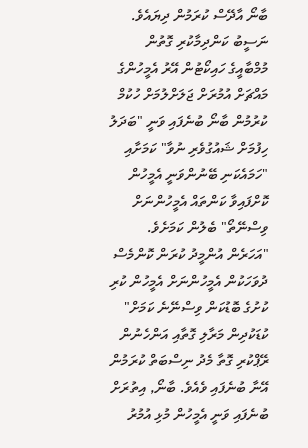ބާނޯ އާދޭސް ކުރަމުން ދިޔައެވެ. ނަސީބު ކަންދިމާކުރި ގޮތުން މުމްބާއީގެ ހައިކޯޓުން އޭރު އެމީހުންގެ މައްޗަށް އުމުރަށް ޖަލަށްލުމަށް ހުކުމް ކުރުމުން ބާނޯ ބުނެފައި ވަނީ "ބަދަލު ހިފުމަށް ޝައުގުވެރި ނުވާ" ކަމަށާއި "ހަމައެކަނި ބޭނުންވަނީ އެމީހުން ކޮށްފައިވާ ކަންތައް އެމީހުންނަށް ވިސްނޭތޯ" ބެލުން ކަމަށެވެ.
"އަހަރެން އުންމީދު ކުރަން ކޮންމެސް ދުވަހަކުން އެމީހުންނަށް އެމީހުން ކުރި ކުށުގެ ބޮޑުކަން ވިސްނޭނެ ކަމަށް" ކުޑަކުދިން މަރާލި ގޮތާއި އަންހެނުން ރޭޕްކުރި ގޮތާ މެދު ނިސްބަތް ކުރަމުން އޭނާ ބުނެފައި ވެއެވެ. ބާނޯ, އިތުރަށް ބުނެފައި ވަނީ އެމީހުން މުޅި އުމުރު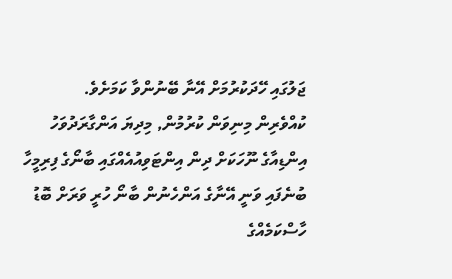ޖަލުގައި ހޭދަކުރުމަށް އޭނާ ބޭނުންވާ ކަމަށެވެ.
ކުއްވެރިން މިނިވަން ކުރުމުން, މިދިޔަ އަންގާރަދުވަހު އިންޑިއާގެ ނޫހަކަށް ދިން އިންޓަވިއުއެއްގައި ބާނޯގެ ފިރިމީހާ ބުނެފައި ވަނީ އޭނާގެ އަންހެނުން ބާނޯ ހުރީ ވަރަށް ބޮޑު ހާސްކަމެއްގެ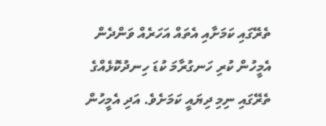ތެރޭގައި ކަމަށާއި އެތައް އަހަރެއް ވަންދެން އެމީހުން ކުރި ހަނގުރާމަ ކުޑަ ހިނދުކޮޅެއްގެ ތެރޭގައި ނިމި ދިޔައީ ކަމަށެވެ. އަދި އެމީހުން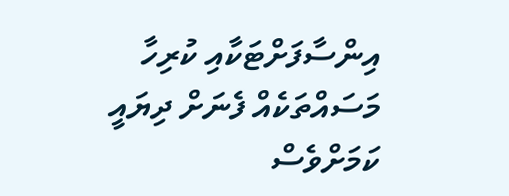އިންސާފަށްޓަކާއި ކުރިހާ މަސައްތަކެއް ފެނަށް ދިޔައީ ކަމަށްވެސް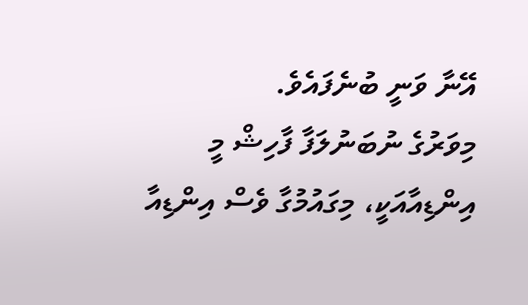އޭނާ ވަނީ ބުނެފައެވެ.
މިވަރުގެ ނުބަނުލަފާ ފާހިޝް މީ އިންޑިއާއަކީ، މިގައުމުގާ ވެސް އިންޑިއާ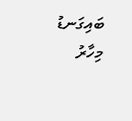ބައިގަނޑު މިހާރު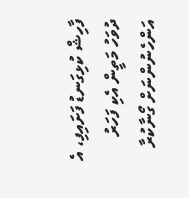ފާހިޝް ކުޅިގަނޑު ފަށައިފި، އެ ދުވަހު މަތީން އެކި ފަހަރު އަންހެނުންނަށް ގޯނާކުރާ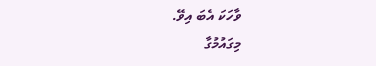ވާހަކަ އެބަ އިވޭ.
މިގައުމުގާ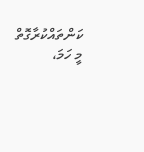ކަންތައްކުރާގޮތް މީ ހަމަ،